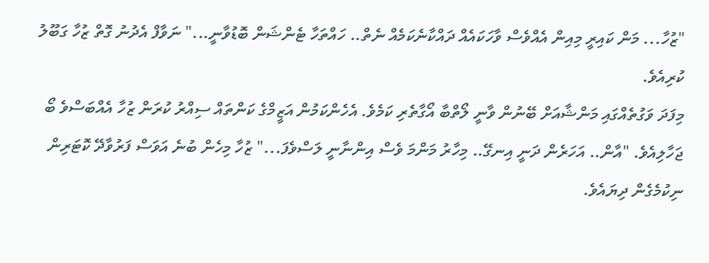"ޒުހާ... މަން ކައިރީ މިއިން އެއްވެސް ވާހަކައެއް ދައްކާނެކަމެއް ނެތް.. ހައްތަހާ ޓެންޝަން ބޮޑުވާނީ..." ނަވާފް އެދުނު ގޮތް ޒުހާ ގަބޫލު ކުރިއެވެ.
މިފަދަ ވަގުތެއްގައި މަންޝާއަށް ބޭނުން ވާނީ ލޯތްބާ އޯގާތެރި ކަމެވެ. އެހެންކަމުން އަޒީމްގެ ކަންތައް ސިއްރު ކުރަން ޒުހާ އެއްބަސްވެ ބޯ ޖަހާލިއެވެ. "އާން.. އަހަރެން ދަނީ އިނގޭ.. މިހާރު މަންމަ ވެސް އިންނާނީ ލަސްވެފަ..." ޒުހާ މިހެން ބުނެ އަވަސް ފަރުވާދޭ ކޮޓަރިން ނިކުމެގެން ދިޔައެވެ.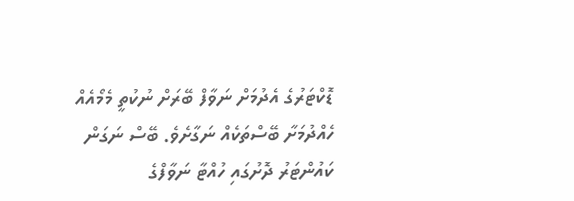ޑޮކްޓަރުގެ އެދުމަށް ނަވާފް ބޭރަށް ނުކުތީ މެމޯއެއް ހެއްދުމަށާ ބޭސްތަކެއް ނަގާށެވެ. ބޭސް ނަގަން ކައުންޓަރު ދޮށުގައި ހުއްޓާ ނަވާފްގެ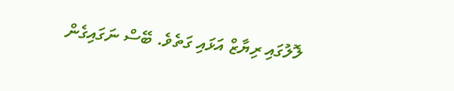ލޮލުގައި ރިޔާޒް އަޅައި ގަތެވެ. ބޭސް ނަގައިގެން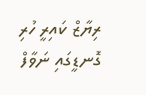ރިޔާޒް ކައިރީ ހުރި ގޮނޑީގައި ނަވާފް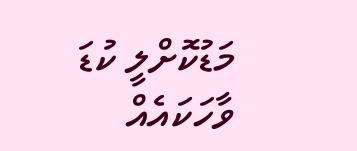މަޑުކޮށްލީ ކުޑަ ވާހަކައެއް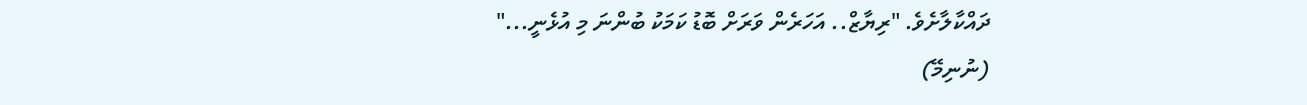ދައްކާލާށެވެ. "ރިޔާޒް.. އަހަރެން ވަރަށް ބޮޑު ކަމަކު ބުންނަ މި އުޅެނީ..."
(ނުނިމޭ)